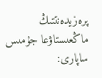پرەزيدەنتتىڭ ماڭعىستاۋعا جۇمىس ساپارى: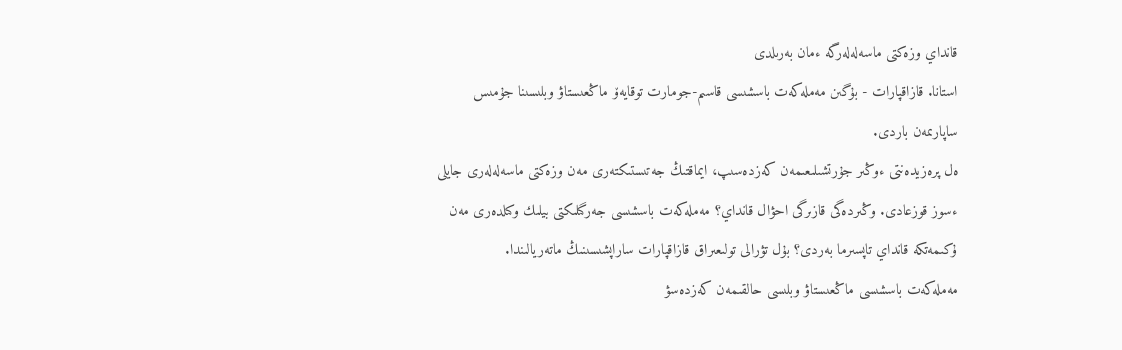قانداي وزەكتى ماسەلەلەرگە ءمان بەرىلدى
استانا. قازاقپارات - بۇگىن مەملەكەت باسشىسى قاسىم-جومارت توقايەۆ ماڭعىستاۋ وبلىسىنا جۇمىس ساپارىمەن باردى.
ەل پرەزيدەنتى ءوڭىر جۇرتشىلىعىمەن كەزدەسىپ، ايماقتىڭ جەتىستىكتەرى مەن وزەكتى ماسەلەلەرى جايلى ءسوز قوزعادى. وڭىردەگى قازىرگى احۋال قانداي؟ مەملەكەت باسشىسى جەرگىلىكتى بيلىك وكىلدەرى مەن ۇكىمەتكە قانداي تاپسىرما بەردى؟ بۇل تۋرالى تولىعىراق قازاقپارات ساراپشىسىنىڭ ماتەريالىندا.
مەملەكەت باسشىسى ماڭعىستاۋ وبلىسى حالقىمەن كەزدەسۋ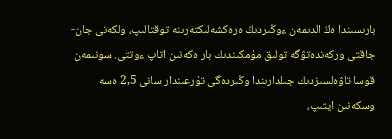بارىسىندا ەڭ الدىمەن ءوڭىردىڭ ەرەكشەلىكتەرىنە توقتالىپ، ولكەنى جان-جاقتى وركەندەتۋگە تولىق مۇمكىندىك بار ەكەنىن اتاپ ءوتتى. سونىمەن قوسا تاۋەلسىزدىك جىلدارىندا وڭىردەگى تۇرعىندار سانى 2,5 ەسە وسكەنىن ايتىپ،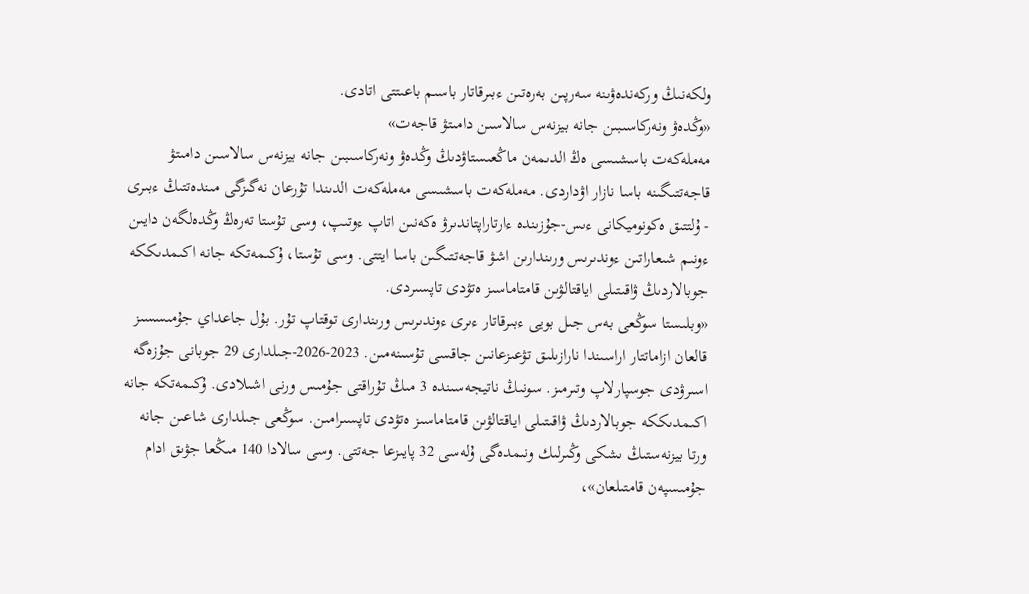ولكەنىڭ وركەندەۋىنە سەرپىن بەرەتىن ءبىرقاتار باسىم باعىتتى اتادى.
«وڭدەۋ ونەركاسىبىن جانە بيزنەس سالاسىن دامىتۋ قاجەت»
مەملەكەت باسشىسى ەڭ الدىمەن ماڭعىستاۋدىڭ وڭدەۋ ونەركاسىبىن جانە بيزنەس سالاسىن دامىتۋ قاجەتتىگىنە باسا نازار اۋداردى. مەملەكەت باسشىسى مەملەكەت الدىندا تۇرعان نەگىزگى مىندەتتىڭ ءبىرى - ۇلتتىق ەكونوميكانى ءىس-جۇزىندە ءارتاراپتاندىرۋ ەكەنىن اتاپ ءوتىپ، وسى تۇستا تەرەڭ وڭدەلگەن دايىن ءونىم شىعاراتىن ءوندىرىس ورىندارىن اشۋ قاجەتتىگىن باسا ايتتى. وسى تۇستا، ۇكىمەتكە جانە اكىمدىككە جوبالاردىڭ ۋاقىتىلى اياقتالۋىن قامتاماسىز ەتۋدى تاپسىردى.
«وبلىستا سوڭعى بەس جىل بويى ءبىرقاتار ءىرى ءوندىرىس ورىندارى توقتاپ تۇر. بۇل جاعداي جۇمىسسىز قالعان ازاماتتار اراسىندا نارازىلىق تۋعىزعانىن جاقسى تۇسىنەمىن. 2023-2026-جىلدارى 29 جوبانى جۇزەگە اسىرۋدى جوسپارلاپ وتىرمىز. سونىڭ ناتيجەسىندە 3 مىڭ تۇراقتى جۇمىس ورنى اشىلادى. ۇكىمەتكە جانە اكىمدىككە جوبالاردىڭ ۋاقىتىلى اياقتالۋىن قامتاماسىز ەتۋدى تاپسىرامىن. سوڭعى جىلدارى شاعىن جانە ورتا بيزنەستىڭ ىشكى وڭىرلىك ونىمدەگى ۇلەسى 32 پايىزعا جەتتى. وسى سالادا 140 مىڭعا جۋىق ادام جۇمىسپەن قامتىلعان»،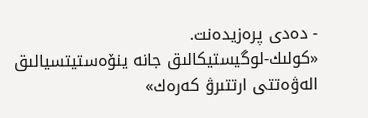- دەدى پرەزيدەنت.
«كولىك-لوگيستيكالىق جانە ينۆەستيتسيالىق الەۋەتتى ارتتىرۋ كەرەك»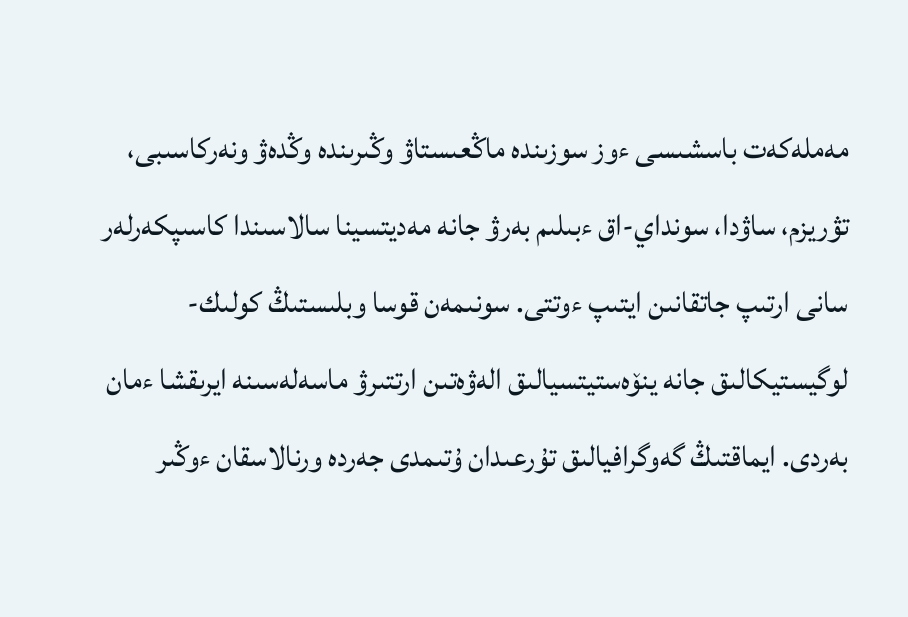مەملەكەت باسشىسى ءوز سوزىندە ماڭعىستاۋ وڭىرىندە وڭدەۋ ونەركاسىبى، تۋريزم، ساۋدا، سونداي-اق ءبىلىم بەرۋ جانە مەديتسينا سالاسىندا كاسىپكەرلەر سانى ارتىپ جاتقانىن ايتىپ ءوتتى. سونىمەن قوسا وبلىستىڭ كولىك-لوگيستيكالىق جانە ينۆەستيتسيالىق الەۋەتىن ارتتىرۋ ماسەلەسىنە ايرىقشا ءمان بەردى. ايماقتىڭ گەوگرافيالىق تۇرعىدان ۇتىمدى جەردە ورنالاسقان ءوڭىر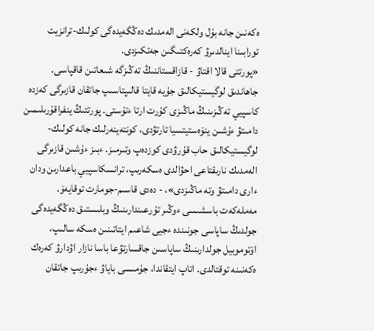ەكەنىن جانە بۇل ولكەنى الەمدىك دەڭگەيدەگى كولىك-ترانزيت تورابىنا اينالدىرۋ كەرەكتىگىن جەتكىزدى.
«پورتتى قالا اقتاۋ - قازاقستاننىڭ تەڭىزگە شىعاتىن قاقپاسى. جاھاندىق لوگيستيكالىق جۇيە قايتا قالىپتاسىپ جاتقان قازىرگى كەزدە كاسپيي تەڭىزىنىڭ ماڭىزى كۇرت ارتا ءتۇستى. پورتتىڭ ينفراقۇرىلىمىن دامىتۋ ءۇشىن ينۆەستيتسيا تارتۋدى، كونتەينەرلىك جانە كولىك- لوگيستيكالىق حاب قۇرۋدى كوزدەپ وتىرمىز. ءبىز ءۇشىن قازىرگى الەمدىك نارىقتاعى احۋالدى ەسكەرىپ، ترانسكاسپيي باعدارىن ودان ءارى دامىتۋ وتە ماڭىزدى»، - دەدى قاسىم-جومارت توقايەۆ.
مەملەكەت باسشىسى ءوڭىر تۇرعىندارىنىڭ وبلىستىق دەڭگەيدەگى جولدىڭ ساپاسى جونىندە ءجيى شاعىم ايتاتىنىن ەسكە سالىپ، اۆتوموبيل جولدارىنىڭ ساپاسىن جاقسارتۋعا باسا نازار اۋدارۋ كەرەك ەكەنىنە توقتالدى. اتاپ ايتقاندا، جۇمىسى باياۋ ءجۇرىپ جاتقان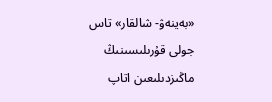«بەينەۋ- شالقار» تاس جولى قۇرىلىسىنىڭ ماڭىزدىلىعىن اتاپ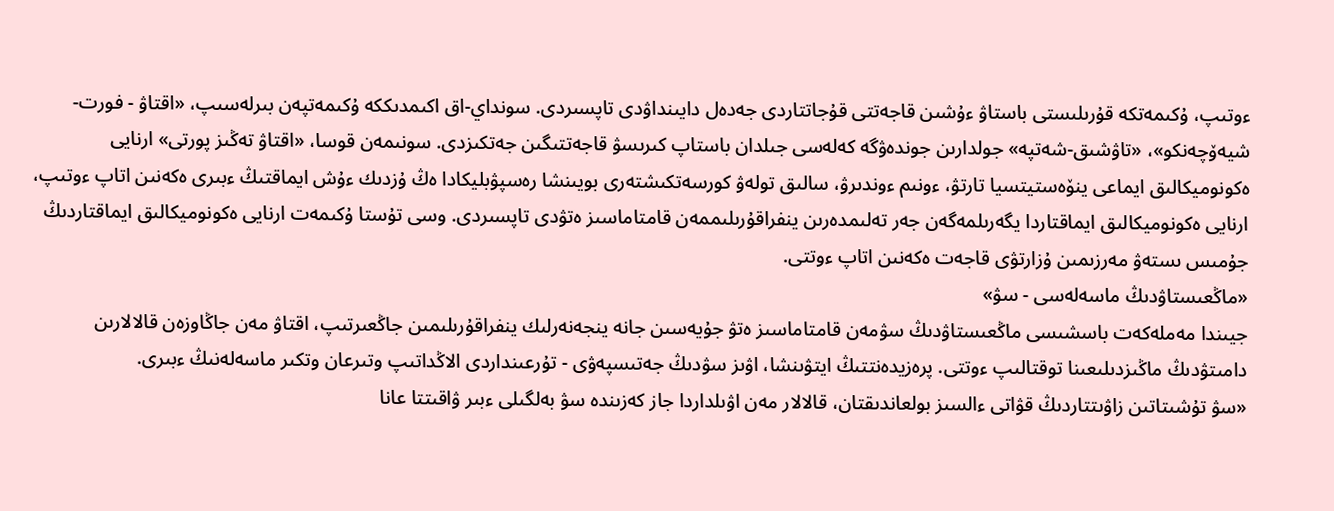ءوتىپ، ۇكىمەتكە قۇرىلىستى باستاۋ ءۇشىن قاجەتتى قۇجاتتاردى جەدەل دايىنداۋدى تاپسىردى. سونداي-اق اكىمدىككە ۇكىمەتپەن بىرلەسىپ، «اقتاۋ - فورت- شيەۆچەنكو»، «تاۋشىق-شەتپە» جولدارىن جوندەۋگە كەلەسى جىلدان باستاپ كىرىسۋ قاجەتتىگىن جەتكىزدى. سونىمەن قوسا، «اقتاۋ تەڭىز پورتى» ارنايى ەكونوميكالىق ايماعى ينۆەستيتسيا تارتۋ، ءونىم ءوندىرۋ، سالىق تولەۋ كورسەتكىشتەرى بويىنشا رەسپۋبليكادا ەڭ ۇزدىك ءۇش ايماقتىڭ ءبىرى ەكەنىن اتاپ ءوتىپ، ارنايى ەكونوميكالىق ايماقتاردا يگەرىلمەگەن جەر تەلىمدەرىن ينفراقۇرىلىممەن قامتاماسىز ەتۋدى تاپسىردى. وسى تۇستا ۇكىمەت ارنايى ەكونوميكالىق ايماقتاردىڭ جۇمىس ىستەۋ مەرزىمىن ۇزارتۋى قاجەت ەكەنىن اتاپ ءوتتى.
«ماڭعىستاۋدىڭ ماسەلەسى - سۋ»
جيىندا مەملەكەت باسشىسى ماڭعىستاۋدىڭ سۋمەن قامتاماسىز ەتۋ جۇيەسىن جانە ينجەنەرلىك ينفراقۇرىلىمىن جاڭعىرتىپ، اقتاۋ مەن جاڭاوزەن قالالارىن دامىتۋدىڭ ماڭىزدىلىعىنا توقتالىپ ءوتتى. پرەزيدەنتتىڭ ايتۋىنشا، اۋىز سۋدىڭ جەتىسپەۋى - تۇرعىنداردى الاڭداتىپ وتىرعان وتكىر ماسەلەنىڭ ءبىرى.
«سۋ تۇشىتاتىن زاۋىتتاردىڭ قۋاتى ءالسىز بولعاندىقتان، قالالار مەن اۋىلداردا جاز كەزىندە سۋ بەلگىلى ءبىر ۋاقىتتا عانا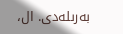بەرىلەدى. ال،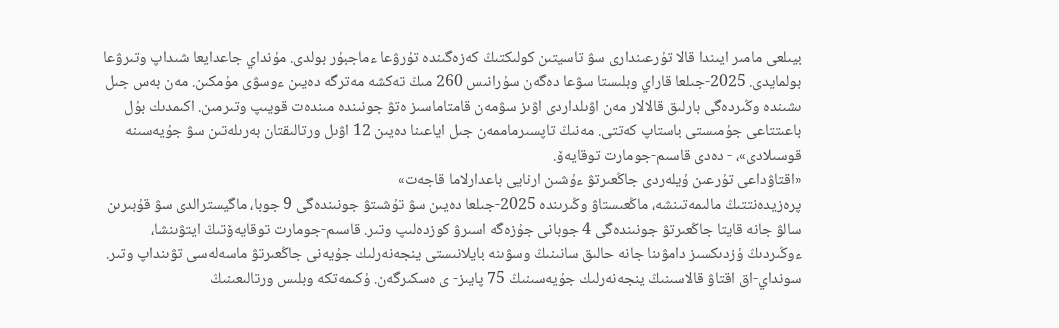بيىلعى مامىر ايىندا قالا تۇرعىندارى سۋ تاسيتىن كولىكتىڭ كەزەگىندە تۇرۋعا ءماجبۇر بولدى. مۇنداي جاعدايعا شىداپ وتىرۋعا بولمايدى. 2025-جىلعا قاراي وبلىستا سۋعا دەگەن سۇرانىس 260 مىڭ تەكشە مەترگە دەيىن ءوسۋى مۇمكىن. مەن بەس جىل ىشىندە وڭىردەگى بارلىق قالالار مەن اۋىلداردى اۋىز سۋمەن قامتاماسىز ەتۋ جونىندە مىندەت قويىپ وتىرمىن. اكىمدىك بۇل باعىتتاعى جۇمىستى باستاپ كەتتى. مەنىڭ تاپسىرماممەن جىل اياعىنا دەيىن 12 اۋىل ورتالىقتان بەرىلەتىن سۋ جۇيەسىنە قوسىلادى»، - دەدى قاسىم-جومارت توقايەۆ.
«اقتاۋداعى تۇرعىن ۇيلەردى جاڭعىرتۋ ءۇشىن ارنايى باعدارلاما قاجەت»
پرەزيدەنتتىڭ مالىمەتىنشە، ماڭعىستاۋ وڭىرىندە 2025-جىلعا دەيىن سۋ تۇشىتۋ جونىندەگى 9 جوبا، ماگيسترالدى سۋ قۇبىرىن سالۋ جانە قايتا جاڭعىرتۋ جونىندەگى 4 جوبانى جۇزەگە اسىرۋ كوزدەلىپ وتىر. قاسىم-جومارت توقايەۆتىڭ ايتۋىنشا، ءوڭىردىڭ ۇزدىكسىز دامۋىنا جانە حالىق سانىنىڭ وسۋىنە بايلانىستى ينجەنەرلىك جۇيەنى جاڭعىرتۋ ماسەلەسى تۋىنداپ وتىر. سونداي-اق اقتاۋ قالاسىنىڭ ينجەنەرلىك جۇيەسىنىڭ 75 پايىز- ى ەسكىرگەن. ۇكىمەتكە وبلىس ورتالىعىنىڭ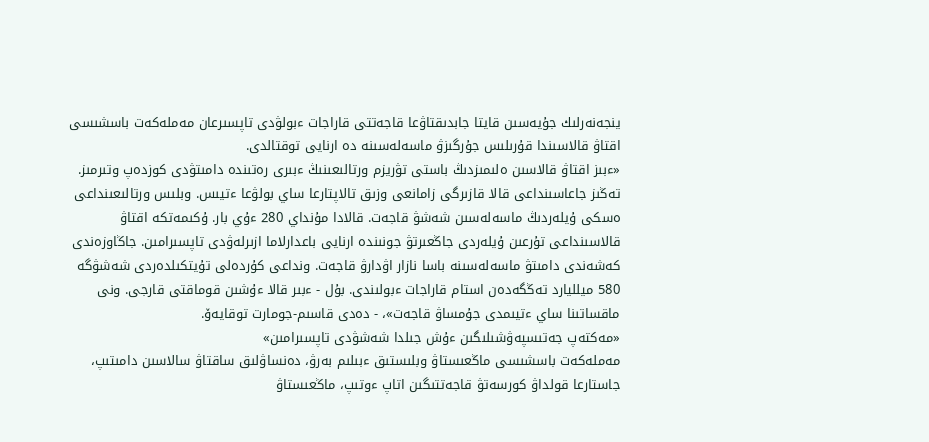ينجەنەرلىك جۇيەسىن قايتا جابدىقتاۋعا قاجەتتى قاراجات ءبولۋدى تاپسىرعان مەملەكەت باسشىسى اقتاۋ قالاسىندا قۇرىلىس جۇرگىزۋ ماسەلەسىنە دە ارنايى توقتالدى.
«ءبىز اقتاۋ قالاسىن ەلىمىزدىڭ باستى تۋريزم ورتالىعىنىڭ ءبىرى رەتىندە دامىتۋدى كوزدەپ وتىرمىز. تەڭىز جاعاسىنداعى قالا قازىرگى زامانعى وزىق تالاپتارعا ساي بولۋعا ءتيىس. وبلىس ورتالىعىنداعى ەسكى ۇيلەردىڭ ماسەلەسىن شەشۋ قاجەت. قالادا مۇنداي 280 ءۇي بار. ۇكىمەتكە اقتاۋ قالاسىنداعى تۇرعىن ۇيلەردى جاڭعىرتۋ جونىندە ارنايى باعدارلاما ازىرلەۋدى تاپسىرامىن. جاڭاوزەندى كەشەندى دامىتۋ ماسەلەسىنە باسا نازار اۋدارۋ قاجەت. ونداعى كۇردەلى تۇيتكىلدەردى شەشۋگە 580 ميلليارد تەڭگەدەن استام قاراجات ءبولىندى. بۇل - ءبىر قالا ءۇشىن قوماقتى قارجى. ونى ماقساتىنا ساي ءتيىمدى جۇمساۋ قاجەت»، - دەدى قاسىم-جومارت توقايەۆ.
«مەكتەپ جەتىسپەۋشىلىگىن ءۇش جىلدا شەشۋدى تاپسىرامىن»
مەملەكەت باسشىسى ماڭعىستاۋ وبلىستىق ءبىلىم بەرۋ، دەنساۋلىق ساقتاۋ سالاسىن دامىتىپ، جاستارعا قولداۋ كورسەتۋ قاجەتتىگىن اتاپ ءوتىپ، ماڭعىستاۋ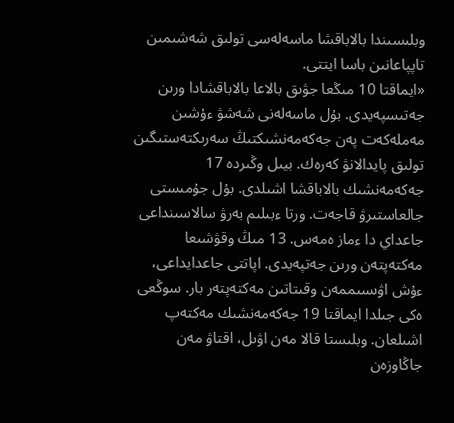وبلىسىندا بالاباقشا ماسەلەسى تولىق شەشىمىن تاپپاعانىن باسا ايتتى.
«ايماقتا 10 مىڭعا جۋىق بالاعا بالاباقشادا ورىن جەتىسپەيدى. بۇل ماسەلەنى شەشۋ ءۇشىن مەملەكەت پەن جەكەمەنشىكتىڭ سەرىكتەستىگىن تولىق پايدالانۋ كەرەك. بيىل وڭىردە 17 جەكەمەنشىك بالاباقشا اشىلدى. بۇل جۇمىستى جالعاستىرۋ قاجەت. ورتا ءبىلىم بەرۋ سالاسىنداعى جاعداي دا ءماز ەمەس. 13 مىڭ وقۋشىعا مەكتەپتەن ورىن جەتپەيدى. اپاتتى جاعدايداعى، ءۇش اۋىسىممەن وقىتاتىن مەكتەپتەر بار. سوڭعى ەكى جىلدا ايماقتا 19 جەكەمەنشىك مەكتەپ اشىلعان. وبلىستا قالا مەن اۋىل، اقتاۋ مەن جاڭاوزەن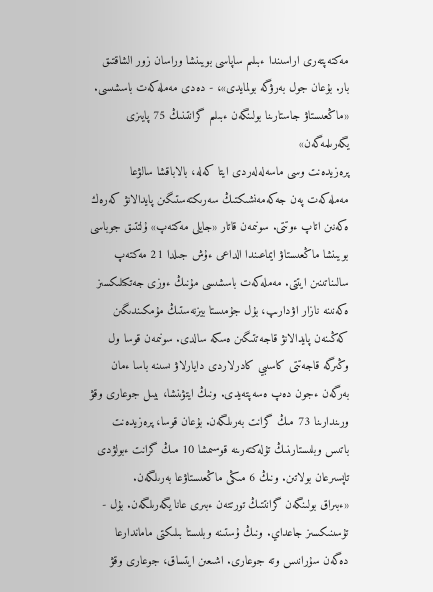مەكتەپتەرى اراسىندا ءبىلىم ساپاسى بويىنشا وراسان زور الشاقتىق بار. بۇعان جول بەرۋگە بولمايدى»، - دەدى مەملەكەت باسشىسى.
«ماڭعىستاۋ جاستارىنا بولىنگەن ءبىلىم گرانتىنىڭ 75 پايىزى يگەرىلمەگەن»
پرەزيدەنت وسى ماسەلەلەردى ايتا كەلە، بالاباقشا سالۋعا مەملەكەت پەن جەكەمەنشىكتىڭ سەرىكتەستىگىن پايدالانۋ كەرەك ەكەنىن اتاپ ءوتتى. سونىمەن قاتار «جايلى مەكتەپ» ۇلتتىق جوباسى بويىنشا ماڭعىستاۋ ايماعىندا الداعى ءۇش جىلدا 21 مەكتەپ سالىناتىنىن ايتتى. مەملەكەت باسشىسى مۇنىڭ ءوزى جەتكىلىكسىز ەكەنىنە نازار اۋدارىپ، بۇل جۇمىستا بيزنەستىڭ مۇمكىندىگىن كەڭىنەن پايدالانۋ قاجەتتىگىن ەسكە سالدى. سونىمەن قوسا ول وڭىرگە قاجەتتى كاسىبي كادرلاردى دايارلاۋ ىسىنە باسا ءمان بەرگەن ءجون دەپ ەسەپتەيدى. ونىڭ ايتۋىنشا، بيىل جوعارى وقۋ ورىندارىنا 73 مىڭ گرانت بەرىلگەن. بۇعان قوسا، پرەزيدەنت باتىس وبلىستارىنىڭ تۇلەكتەرىنە قوسىمشا 10 مىڭ گرانت ءبولۋدى تاپسىرعان بولاتىن. ونىڭ 6 مىڭى ماڭعىستاۋعا بەرىلگەن.
«ءبىراق بولىنگەن گرانتتىڭ تورتتەن ءبىرى عانا يگەرىلگەن. بۇل - تۇسىنىكسىز جاعداي. ونىڭ ۇستىنە وبلىستا بىلىكتى ماماندارعا دەگەن سۇرانىس وتە جوعارى. اشىعىن ايتساق، جوعارى وقۋ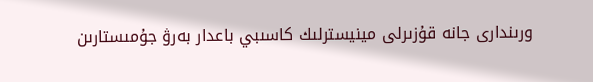ورىندارى جانە قۇزىرلى مينيسترلىك كاسىبي باعدار بەرۋ جۇمىستارىن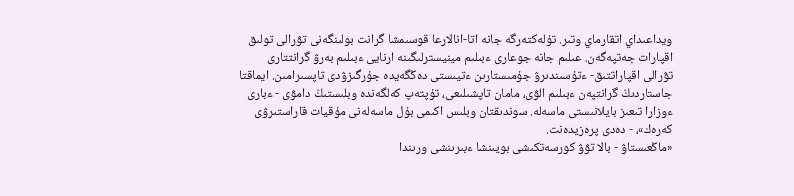ويداعىداي اتقارماي وتىر. تۇلەكتەرگە جانە اتا-انالارعا قوسىمشا گرانت بولىنگەنى تۋرالى تولىق اقپارات جەتپەگەن. عىلىم جانە جوعارى ءبىلىم مينيسترلىگىنە ارنايى ءبىلىم بەرۋ گرانتتارى تۋرالى اقپاراتتىق- ءتۇسىندىرۋ جۇمىستارىن ءتيىستى دەڭگەيدە جۇرگىزۋدى تاپسىرامىن. ايماقتا جاستاردىڭ گرانتپەن ءبىلىم الۋى، مامان تاپشىلىعى، تۇپتەپ كەلگەندە وبلىستىڭ دامۋى - ءبارى ءوزارا تىعىز بايلانىستى ماسەلە. سوندىقتان وبلىس اكىمى بۇل ماسەلەنى مۇقيات قاراستىرۋى كەرەك»، - دەدى پرەزيدەنت.
«ماڭعىستاۋ - بالا تۋۋ كورسەتكىشى بويىنشا ءبىرىنشى ورىندا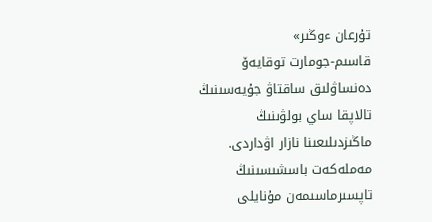تۇرعان ءوڭىر»
قاسىم-جومارت توقايەۆ دەنساۋلىق ساقتاۋ جۇيەسىنىڭ تالاپقا ساي بولۋىنىڭ ماڭىزدىلىعىنا نازار اۋداردى. مەملەكەت باسشىسىنىڭ تاپسىرماسىمەن مۇنايلى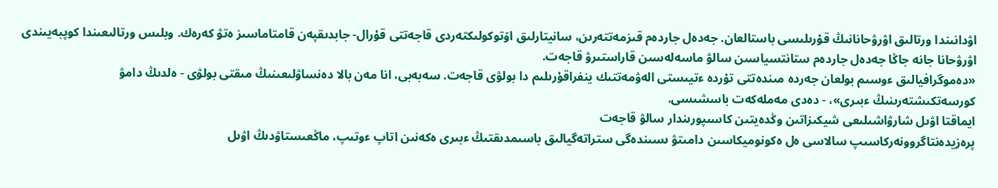اۋدانىندا ورتالىق اۋرۋحانانىڭ قۇرىلىسى باستالعان. جەدەل جاردەم قىزمەتتەرىن، سانيتارلىق اۆتوكولىكتەردى قاجەتتى قۇرال- جابدىقپەن قامتاماسىز ەتۋ كەرەك. وبلىس ورتالىعىندا كوپبەيىندى اۋرۋحانا جانە جاڭا جەدەل جاردەم ستانتسياسىن سالۋ ماسەلەسىن قاراستىرۋ قاجەت.
«دەموگرافيالىق ءوسىم بولعان جەردە مىندەتتى تۇردە ءتيىستى الەۋمەتتىك ينفراقۇرىلىم دا بولۋى قاجەت. سەبەبى، انا مەن بالا دەنساۋلىعىنىڭ مىقتى بولۋى - ەلدىڭ دامۋ كورسەتكىشتەرىنىڭ ءبىرى»، - دەدى مەملەكەت باسشىسى.
ايماقتا اۋىل شارۋاشىلىعى شيكىزاتىن وڭدەيتىن كاسىپورىندار سالۋ قاجەت
پرەزيدەنتاگروونەركاسىپ سالاسى ەل ەكونوميكاسىن دامىتۋ ىسىندەگى ستراتەگيالىق باسىمدىقتىڭ ءبىرى ەكەنىن اتاپ ءوتىپ، ماڭعىستاۋدىڭ اۋىل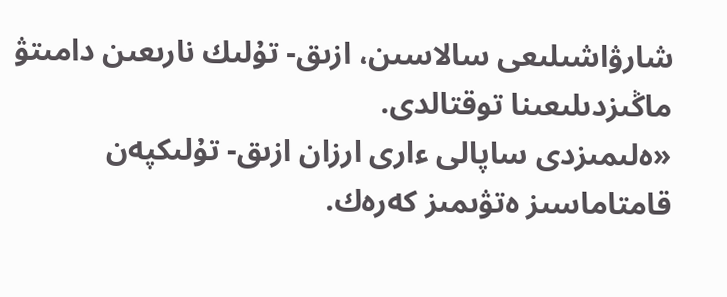شارۋاشىلىعى سالاسىن، ازىق- تۇلىك نارىعىن دامىتۋ ماڭىزدىلىعىنا توقتالدى.
«ەلىمىزدى ساپالى ءارى ارزان ازىق- تۇلىكپەن قامتاماسىز ەتۋىمىز كەرەك.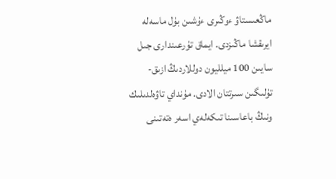ماڭعىستاۋ ءوڭىرى ءۇشىن بۇل ماسەلە ايرىقشا ماڭىزدى. ايماق تۇرعىندارى جىل سايىن 100 ميلليون دوللاردىڭ ازىق- تۇلىگىن سىرتتان الادى. مۇنداي تاۋەلدىلىك ونىڭ باعاسىنا تىكەلەي اسەر ەتەتىنى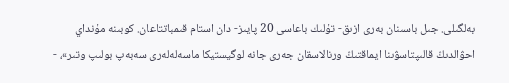بەلگىلى. جىل باسىنان بەرى ازىق- تۇلىك باعاسى 20 پايىز- دان استام قىمباتتاعان. كوبىنە مۇنداي احۋالدىڭ قالىپتاسۋىنا ايماقتىڭ ورنالاسقان جەرى جانە لوگيستيكا ماسەلەلەرى سەبەپ بولىپ وتىر»، -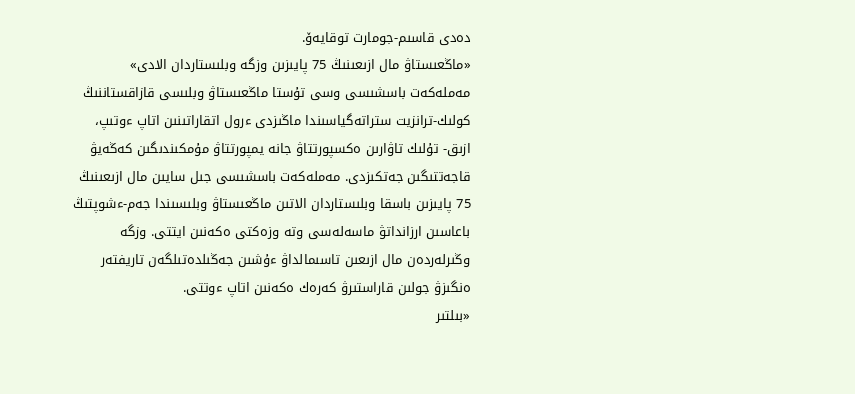دەدى قاسىم-جومارت توقايەۆ.
«ماڭعىستاۋ مال ازىعىنىڭ 75 پايىزىن وزگە وبلىستاردان الادى»
مەملەكەت باسشىسى وسى تۇستا ماڭعىستاۋ وبلىسى قازاقستاننىڭ كولىك-ترانزيت ستراتەگياسىندا ماڭىزدى ءرول اتقاراتىنىن اتاپ ءوتىپ، ازىق- تۇلىك تاۋارىن ەكسپورتتاۋ جانە يمپورتتاۋ مۇمكىندىگىن كەڭەيۋ قاجەتتىگىن جەتكىزدى. مەملەكەت باسشىسى جىل سايىن مال ازىعىنىڭ 75 پايىزىن باسقا وبلىستاردان الاتىن ماڭعىستاۋ وبلىسىندا جەم-ءشوپتىڭ باعاسىن ارزانداتۋ ماسەلەسى وتە وزەكتى ەكەنىن ايتتى. وزگە وڭىرلەردەن مال ازىعىن تاسىمالداۋ ءۇشىن جەڭىلدەتىلگەن تاريفتەر ەنگىزۋ جولىن قاراستىرۋ كەرەك ەكەنىن اتاپ ءوتتى.
«بىلتىر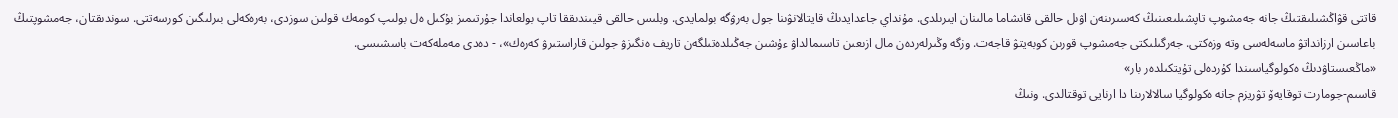قاتتى قۋاڭشىلىقتىڭ جانە جەمشوپ تاپشىلىعىنىڭ كەسىرىنەن اۋىل حالقى قانشاما مالىنان ايىرىلدى. مۇنداي جاعدايدىڭ قايتالانۋىنا جول بەرۋگە بولمايدى. وبلىس حالقى قيىندىققا تاپ بولعاندا جۇرتىمىز بۇكىل ەل بولىپ كومەك قولىن سوزدى، بەرەكەلى بىرلىگىن كورسەتتى. سوندىقتان، جەمشوپتىڭ باعاسىن ارزانداتۋ ماسەلەسى وتە وزەكتى. جەرگىلىكتى جەمشوپ قورىن كوبەيتۋ قاجەت. وزگە وڭىرلەردەن مال ازىعىن تاسىمالداۋ ءۇشىن جەڭىلدەتىلگەن تاريف ەنگىزۋ جولىن قاراستىرۋ كەرەك»، - دەدى مەملەكەت باسشىسى.
«ماڭعىستاۋدىڭ ەكولوگياسىندا كۇردەلى تۇيتكىلدەر بار»
قاسىم-جومارت توقايەۆ تۋريزم جانە ەكولوگيا سالالارىنا دا ارنايى توقتالدى. ونىڭ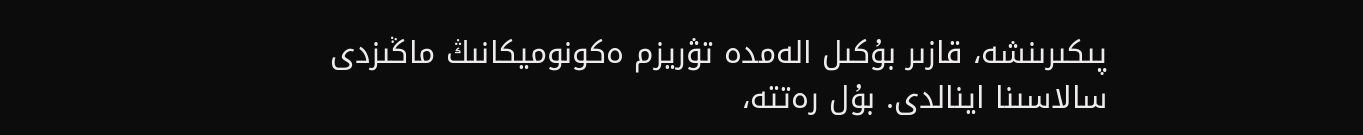پىكىرىنشە، قازىر بۇكىل الەمدە تۋريزم ەكونوميكانىڭ ماڭىزدى سالاسىنا اينالدى. بۇل رەتتە،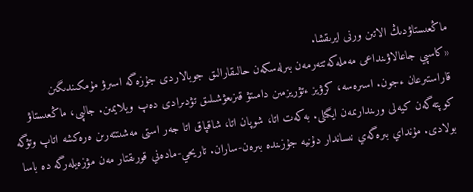ماڭعىستاۋدىڭ الاتىن ورنى ايرىقشا.
«كاسپي جاعالاۋىنداعى مەملەكەتتەرمەن بىرلەسكەن حالىقارالىق جوبالاردى جۇزەگە اسىرۋ مۇمكىندىگىن قاراستىرعان ءجون. اسىرەسە، كرۋيز ءتۋريزمىن دامىتۋ قىزىعۋشىلىق تۋدىرادى دەپ ويلايمىن. جالپى، ماڭعىستاۋ كوپتەگەن كيەلى ورىندارىمەن ايگىلى. بەكەت اتا، شوپان اتا، شاقپاق اتا جەر استى مەشىتتەرىن ەرەكشە اتاپ وتۋگە بولادى. مۇنداي بىرەگەي نىساندار دۇنيە جۇزىندە بىرەن-ساران. تاريحي-مادەني قورىقتار مەن مۋزەيلەرگە دە باسا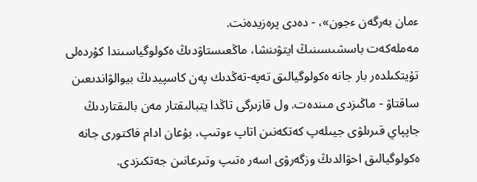ءمان بەرگەن ءجون»، - دەدى پرەزيدەنت.
مەملەكەت باسشىسىنىڭ ايتۋىنشا، ماڭعىستاۋدىڭ ەكولوگياسىندا كۇردەلى تۇيتكىلدەر بار جانە ەكولوگيالىق تەپە-تەڭدىك پەن كاسپيدىڭ بيوالۋاندىعىن ساقتاۋ - ماڭىزدى مىندەت. ول قازىرگى تاڭدا يتبالىقتار مەن بالىقتاردىڭ جاپپاي قىرىلۋى جيىلەپ كەتكەنىن اتاپ ءوتىپ، بۇعان ادام فاكتورى جانە ەكولوگيالىق احۋالدىڭ وزگەرۋى اسەر ەتىپ وتىرعانىن جەتكىزدى.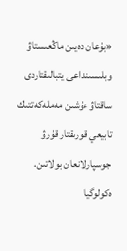«بۇعان دەيىن ماڭعىستاۋ وبلىسىنداعى يتبالىقتاردى ساقتاۋ ءۇشىن مەملەكەتتىك تابيعي قورىقتار قۇرۋ جوسپارلانعان بولاتىن. ەكولوگيا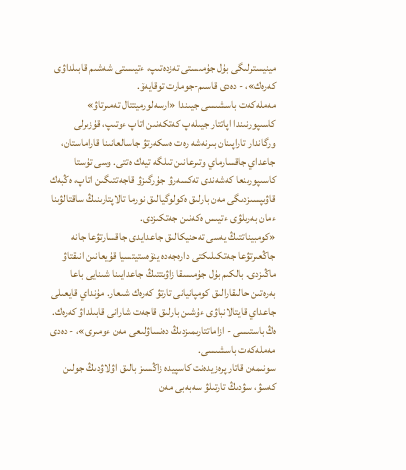مينيسترلىگى بۇل جۇمىستى تەزدەتىپ، ءتيىستى شەشىم قابىلداۋى كەرەك»، - دەدى قاسىم-جومارت توقايەۆ.
مەملەكەت باسشىسى جيىندا «ارسەلورميتتال تەمىرتاۋ» كاسىپورنىندا اپاتتار جيىلەپ كەتكەنىن اتاپ ءوتىپ، قۇزىرلى ورگاندار تاراپىنان بىرنەشە رەت ەسكەرتۋ جاسالعانىنا قاراماستان، جاعداي جاقسارماي وتىرعانىن تىلگە تيەك ەتتى. وسى تۇستا كاسىپورىنعا كەشەندى تەكسەرۋ جۇرگىزۋ قاجەتتىگىن اتاپ، ەڭبەك قاۋىپسىزدىگى مەن بارلىق ەكولوگيالىق نورما تالاپتارىنىڭ ساقتالۋىنا ءمان بەرىلۋى ءتيىس ەكەنىن جەتكىزدى.
«كومبيناتتىڭ يەسى تەحنيكالىق جاعدايدى جاقسارتۋعا جانە جاڭعىرتۋعا جەتكىلىكتى دارەجەدە ينۆەستيتسيا قۇيعانىن انىقتاۋ ماڭىزدى. بالكىم بۇل جۇمىسقا زاۋىتتىڭ جاعدايىنا شىنايى باعا بەرەتىن حالىقارالىق كومپانيانى تارتۋ كەرەك شىعار. مۇنداي قايعىلى جاعداي قايتالانباۋى ءۇشىن بارلىق قاجەت شارانى قابىلداۋ كەرەك. ەڭ باستىسى - ازاماتتارىمىزدىڭ دەنساۋلىعى مەن ءومىرى»، - دەدى مەملەكەت باسشىسى.
سونىمەن قاتار پرەزيدەنت كاسپيدە زاڭسىز بالىق اۋلاۋدىڭ جولىن كەسۋ، سۋدىڭ تارتىلۋ سەبەبى مەن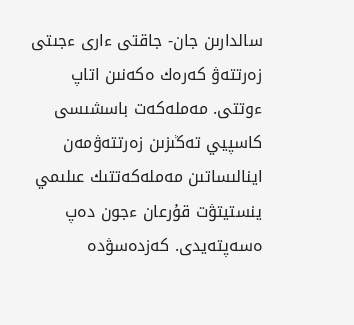سالدارىن جان- جاقتى ءارى ءجىتى زەرتتەۋ كەرەك ەكەنىن اتاپ ءوتتى. مەملەكەت باسشىسى كاسپيي تەڭىزىن زەرتتەۋمەن اينالىساتىن مەملەكەتتىك عىلىمي ينستيتۋت قۇرعان ءجون دەپ ەسەپتەيدى. كەزدەسۋدە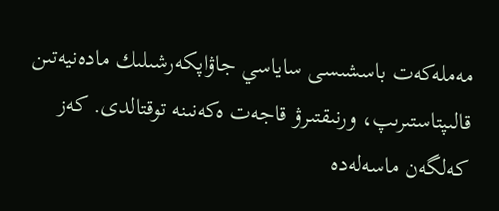مەملەكەت باسشىسى ساياسي جاۋاپكەرشىلىك مادەنيەتىن قالىپتاستىرىپ، ورنىقتىرۋ قاجەت ەكەنىنە توقتالدى. كەز كەلگەن ماسەلەدە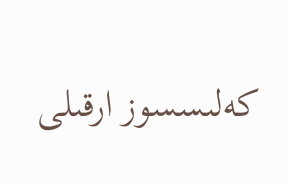كەلىسسوز ارقىلى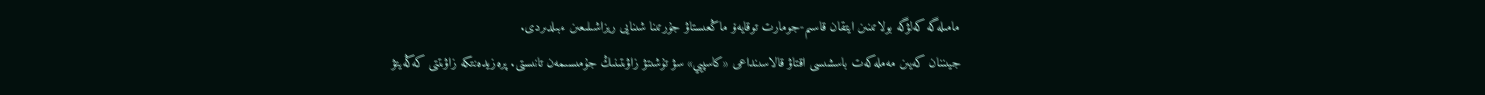مامىلەگە كەلۋگە بولاتىنىن ايتقان قاسىم-جومارت توقايەۆ ماڭعىستاۋ جۇرتىنا شىنايى ريزاشىلىعىن ءبىلدىردى.
جيىننان كەيىن مەملەكەت باسشىسى اقتاۋ قالاسىنداعى «كاسپيي» سۋ تۇشىتۋ زاۋىتىنىڭ جۇمىسىمەن تانىستى. پرەزيدەنتكە زاۋىتتى كەڭەيتۋ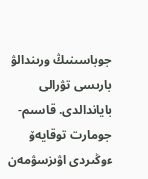جوباسىنىڭ ورىندالۋ بارىسى تۋرالى باياندالدى. قاسىم-جومارت توقايەۆ ءوڭىردى اۋىزسۋمەن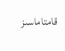قامتاماسىز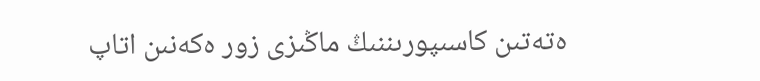ەتەتىن كاسىپورىننىڭ ماڭىزى زور ەكەنىن اتاپ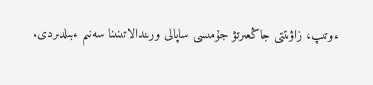ءوتىپ، زاۋىتتى جاڭعىرتۋ جۇمىسى ساپالى ورىندالاتىنىنا سەنىم ءبىلدىردى.